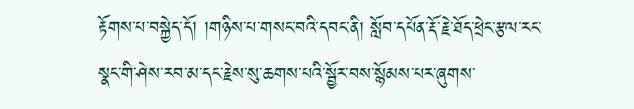རྟོགས་པ་བསྐྱེད་དོ། །གཉིས་པ་གསང་བའི་དབང་ནི། སློབ་དཔོན་རྡོ་རྗེ་ཐོད་ཕྲེང་རྩལ་རང་སྣང་གི་ཤེས་རབ་མ་དང་རྗེས་སུ་ཆགས་པའི་སྦྱོར་བས་སྙོམས་པར་ཞུགས་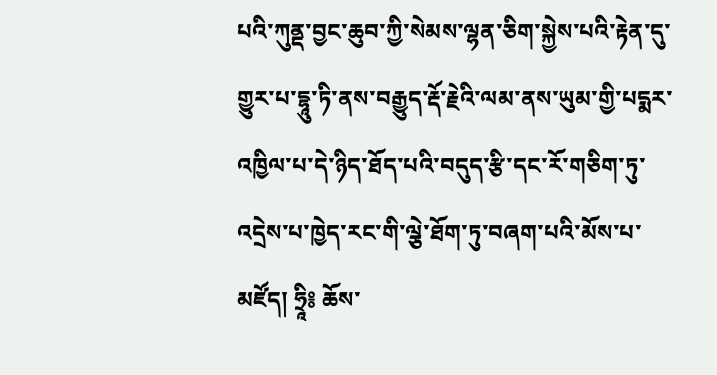པའི་ཀུནྡ་བྱང་ཆུབ་ཀྱི་སེམས་ལྷན་ཅིག་སྐྱེས་པའི་རྟེན་དུ་གྱུར་པ་དྷཱུ་ཏི་ནས་བརྒྱུད་རྡོ་རྗེའི་ལམ་ནས་ཡུམ་གྱི་པདྨར་འཁྱིལ་པ་དེ་ཉིད་ཐོད་པའི་བདུད་རྩི་དང་རོ་གཅིག་ཏུ་འདྲེས་པ་ཁྱེད་རང་གི་ལྕེ་ཐོག་ཏུ་བཞག་པའི་མོས་པ་མཛོད། ཧྲཱི༔ ཆོས་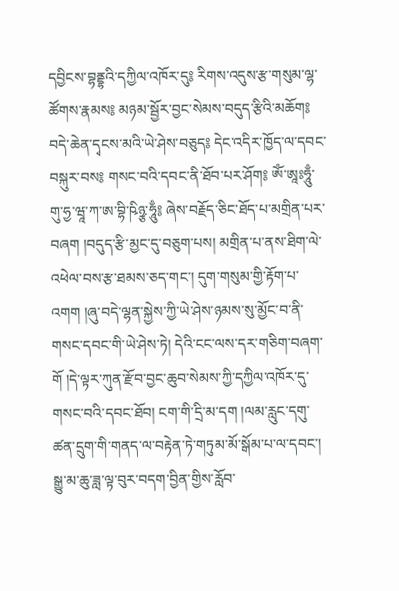དབྱིངས་བྷནྡྷའི་དཀྱིལ་འཁོར་དུ༔ རིགས་འདུས་རྩ་གསུམ་ལྷ་ཚོགས་རྣམས༔ མཉམ་སྦྱོར་བྱང་སེམས་བདུད་རྩིའི་མཆོག༔ བདེ་ཆེན་དྭངས་མའི་ཡེ་ཤེས་བཅུད༔ དེང་འདིར་ཁྱོད་ལ་དབང་བསྐུར་བས༔ གསང་བའི་དབང་ནི་ཐོབ་པར་ཤོག༔ ཨོཾ་ཨཱཿཧཱུྃ་གུ་ཧྱ་ཝཱ་ཀ་ཨ་བྷི་ཥིཉྩ་ཧཱུྃ༔ ཞེས་བརྗོད་ཅིང་ཐོད་པ་མགྲིན་པར་བཞག །བདུད་རྩི་མྱང་དུ་བཅུག་པས། མགྲིན་པ་ནས་ཐིག་ལེ་འཕེལ་བས་རྩ་ཐམས་ཅད་གང་། དུག་གསུམ་གྱི་རྟོག་པ་འགག །ཞུ་བདེ་ལྷན་སྐྱེས་ཀྱི་ཡེ་ཤེས་ཉམས་སུ་མྱོང་བ་ནི་གསང་དབང་གི་ཡེ་ཤེས་ཏེ། དེའི་ངང་ལས་དར་གཅིག་བཞག་གོ །དེ་ལྟར་ཀུན་རྫོབ་བྱང་ཆུབ་སེམས་ཀྱི་དཀྱིལ་འཁོར་དུ་གསང་བའི་དབང་ཐོབ། ངག་གི་དྲི་མ་དག །ལམ་རླུང་དགུ་ཚན་དྲུག་གི་གནད་ལ་བརྟེན་ཏེ་གཏུམ་མོ་སྒོམ་པ་ལ་དབང་། སྒྱུ་མ་ཆུ་ཟླ་ལྟ་བུར་བདག་བྱིན་གྱིས་རློབ་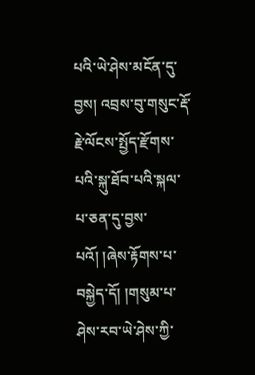པའི་ཡེ་ཤེས་མངོན་དུ་བྱས། འབྲས་བུ་གསུང་རྡོ་རྗེ་ལོངས་སྤྱོད་རྫོགས་པའི་སྐུ་ཐོབ་པའི་སྐལ་པ་ཅན་དུ་བྱས་པའོ། །ཞེས་རྟོགས་པ་བསྐྱེད་དོ། །གསུམ་པ་ཤེས་རབ་ཡེ་ཤེས་ཀྱི་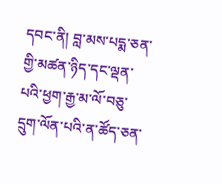དབང་ནི། བླ་མས་པདྨ་ཅན་གྱི་མཚན་ཉིད་དང་ལྡན་པའི་ཕྱག་རྒྱ་མ་ལོ་བཅུ་དྲུག་ལོན་པའི་ན་ཚོད་ཅན་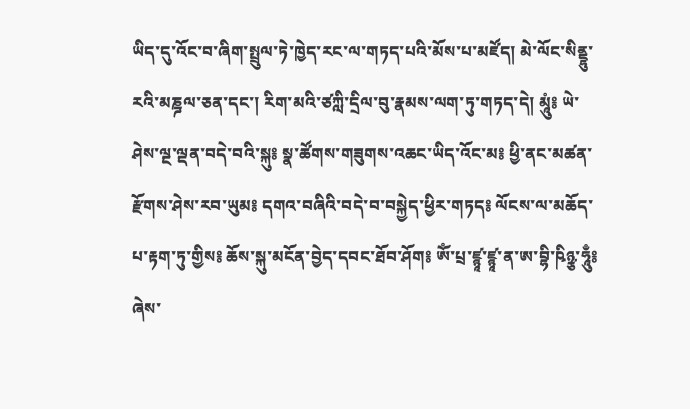ཡིད་དུ་འོང་བ་ཞིག་སྤྲུལ་ཏེ་ཁྱེད་རང་ལ་གཏད་པའི་མོས་པ་མཛོད། མེ་ལོང་སིནྡྷུ་རའི་མཎྜལ་ཅན་དང་། རིག་མའི་ཙཀླི་དྲིལ་བུ་རྣམས་ལག་ཏུ་གཏད་དེ། མཱུཾ༔ ཡེ་ཤེས་ལྔ་ལྡན་བདེ་བའི་སྐུ༔ སྣ་ཚོགས་གཟུགས་འཆང་ཡིད་འོང་མ༔ ཕྱི་ནང་མཚན་རྫོགས་ཤེས་རབ་ཡུམ༔ དགའ་བཞིའི་བདེ་བ་བསྐྱེད་ཕྱིར་གཏད༔ ལོངས་ལ་མཆོད་པ་རྟག་ཏུ་གྱིས༔ ཆོས་སྐུ་མངོན་བྱེད་དབང་ཐོབ་ཤོག༔ ཨོཾ་པྲ་ཛྙཱ་ཛྙཱ་ན་ཨ་བྷི་ཥིཉྩ་ཧཱུྃ༔ ཞེས་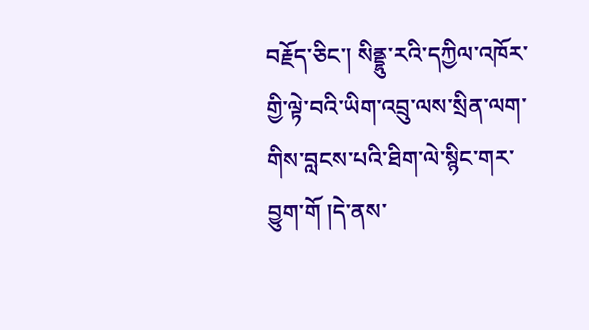བརྗོད་ཅིང་། སིནྡྷུ་རའི་དཀྱིལ་འཁོར་གྱི་ལྟེ་བའི་ཡིག་འབྲུ་ལས་སྲིན་ལག་གིས་བླངས་པའི་ཐིག་ལེ་སྙིང་གར་བྱུག་གོ །དེ་ནས་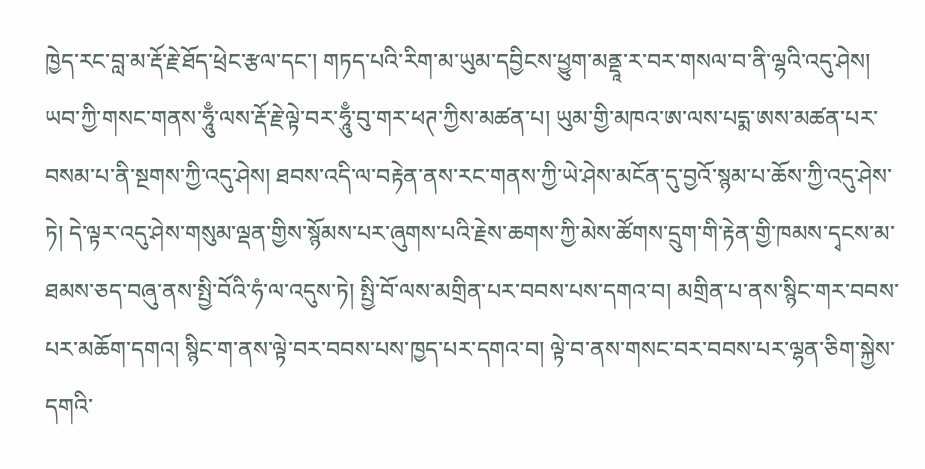ཁྱེད་རང་བླ་མ་རྡོ་རྗེ་ཐོད་ཕྲེང་རྩལ་དང་། གཏད་པའི་རིག་མ་ཡུམ་དབྱིངས་ཕྱུག་མནྡཱ་ར་བར་གསལ་བ་ནི་ལྷའི་འདུ་ཤེས། ཡབ་ཀྱི་གསང་གནས་ཧཱུྃ་ལས་རྡོ་རྗེ་ལྟེ་བར་ཧཱུྃ་བུ་གར་ཕཊ་ཀྱིས་མཚན་པ། ཡུམ་གྱི་མཁའ་ཨ་ལས་པདྨ་ཨས་མཚན་པར་བསམ་པ་ནི་སྔགས་ཀྱི་འདུ་ཤེས། ཐབས་འདི་ལ་བརྟེན་ནས་རང་གནས་ཀྱི་ཡེ་ཤེས་མངོན་དུ་བྱའོ་སྙམ་པ་ཆོས་ཀྱི་འདུ་ཤེས་ཏེ། དེ་ལྟར་འདུ་ཤེས་གསུམ་ལྡན་གྱིས་སྙོམས་པར་ཞུགས་པའི་རྗེས་ཆགས་ཀྱི་མེས་ཚོགས་དྲུག་གི་རྟེན་གྱི་ཁམས་དྭངས་མ་ཐམས་ཅད་བཞུ་ནས་སྤྱི་བོའི་ཧཾ་ལ་འདུས་ཏེ། སྤྱི་བོ་ལས་མགྲིན་པར་བབས་པས་དགའ་བ། མགྲིན་པ་ནས་སྙིང་གར་བབས་པར་མཆོག་དགའ། སྙིང་ག་ནས་ལྟེ་བར་བབས་པས་ཁྱད་པར་དགའ་བ། ལྟེ་བ་ནས་གསང་བར་བབས་པར་ལྷན་ཅིག་སྐྱེས་དགའི་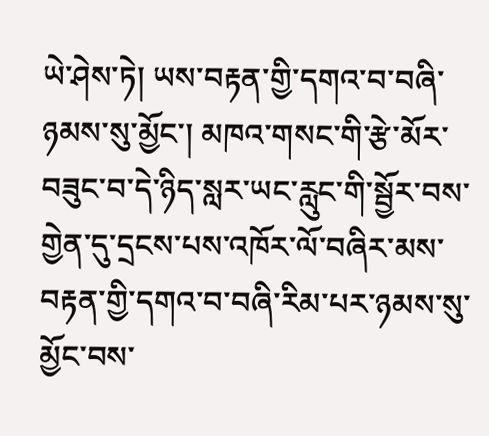ཡེ་ཤེས་ཏེ། ཡས་བརྟན་གྱི་དགའ་བ་བཞི་ཉམས་སུ་མྱོང་། མཁའ་གསང་གི་རྩེ་མོར་བཟུང་བ་དེ་ཉིད་སླར་ཡང་རླུང་གི་སྦྱོར་བས་གྱེན་དུ་དྲངས་པས་འཁོར་ལོ་བཞིར་མས་བརྟན་གྱི་དགའ་བ་བཞི་རིམ་པར་ཉམས་སུ་མྱོང་བས་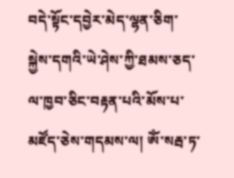བདེ་སྟོང་དབྱེར་མེད་ལྷན་ཅིག་སྐྱེས་དགའི་ཡེ་ཤེས་ཀྱི་ཐམས་ཅད་ལ་ཁྱབ་ཅིང་བརྟན་པའི་མོས་པ་མཛོད་ཅེས་གདམས་ལ། ཨོཾ་སརྦ་ཏ་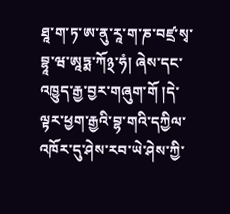ཐཱ་ག་ཏ་ཨ་ནུ་རཱ་ག་ཎ་བཛྲ་སྭ་བྷཱ་ཝ་ཨཱཏྨ་ཀོ྅་ཧཾ། ཞེས་དང་འཁྱུད་རྒྱ་བྱར་གཞུག་གོ །དེ་ལྟར་ཕྱག་རྒྱའི་བྷ་གའི་དཀྱིལ་འཁོར་དུ་ཤེས་རབ་ཡེ་ཤེས་ཀྱི་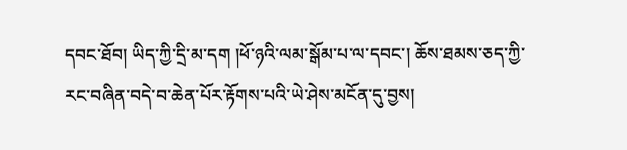དབང་ཐོབ། ཡིད་ཀྱི་དྲི་མ་དག །ཕོ་ཉའི་ལམ་སྒོམ་པ་ལ་དབང་། ཆོས་ཐམས་ཅད་ཀྱི་རང་བཞིན་བདེ་བ་ཆེན་པོར་རྟོགས་པའི་ཡེ་ཤེས་མངོན་དུ་བྱས།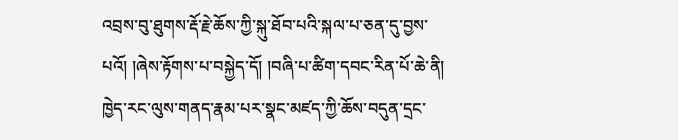འབྲས་བུ་ཐུགས་རྡོ་རྗེ་ཆོས་ཀྱི་སྐུ་ཐོབ་པའི་སྐལ་པ་ཅན་དུ་བྱས་པའོ། །ཞེས་རྟོགས་པ་བསྐྱེད་དོ། །བཞི་པ་ཚིག་དབང་རིན་པོ་ཆེ་ནི། ཁྱེད་རང་ལུས་གནད་རྣམ་པར་སྣང་མཛད་ཀྱི་ཆོས་བདུན་དྲང་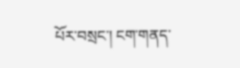པོར་བསྲང་། ངག་གནད་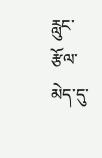རླུང་རྩོལ་མེད་དུ་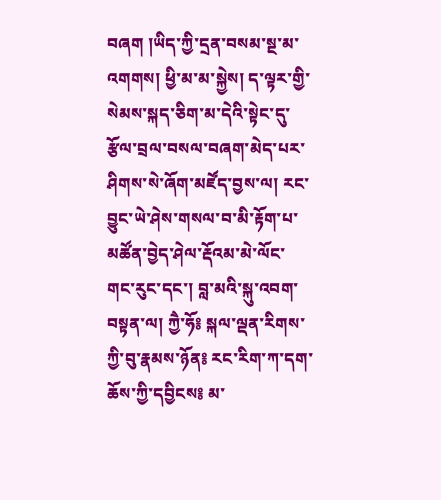བཞག །ཡིད་ཀྱི་དྲན་བསམ་སྔ་མ་འགགས། ཕྱི་མ་མ་སྐྱེས། ད་ལྟར་གྱི་སེམས་སྐད་ཅིག་མ་དེའི་སྟེང་དུ་རྩོལ་བྲལ་བསལ་བཞག་མེད་པར་ཤིགས་སེ་ཞོག་མཛོད་བྱས་ལ། རང་བྱུང་ཡེ་ཤེས་གསལ་བ་མི་རྟོག་པ་མཚོན་བྱེད་ཤེལ་རྡོའམ་མེ་ལོང་གང་རུང་དང་། བླ་མའི་སྐུ་འབག་བསྟན་ལ། ཀྱཻ་ཧོ༔ སྐལ་ལྡན་རིགས་ཀྱི་བུ་རྣམས་ཉོན༔ རང་རིག་ཀ་དག་ཆོས་ཀྱི་དབྱིངས༔ མ་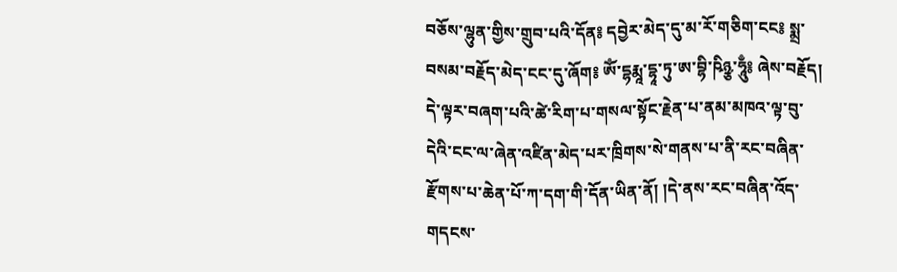བཅོས་ལྷུན་གྱིས་གྲུབ་པའི་དོན༔ དབྱེར་མེད་དུ་མ་རོ་གཅིག་ངང༔ སྨྲ་བསམ་བརྗོད་མེད་ངང་དུ་ཞོག༔ ཨོཾ་དྷརྨཱ་དྷཱ་ཏུ་ཨ་བྷི་ཥིཉྩ་ཧཱུྃ༔ ཞེས་བརྗོད། དེ་ལྟར་བཞག་པའི་ཚེ་རིག་པ་གསལ་སྟོང་རྗེན་པ་ནམ་མཁའ་ལྟ་བུ་དེའི་ངང་ལ་ཞེན་འཛིན་མེད་པར་ཁྲིགས་སེ་གནས་པ་ནི་རང་བཞིན་རྫོགས་པ་ཆེན་པོ་ཀ་དག་གི་དོན་ཡིན་ནོ། །དེ་ནས་རང་བཞིན་འོད་གདངས་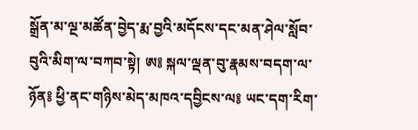སྒྲོན་མ་ལྔ་མཚོན་བྱེད་རྨ་བྱའི་མདོངས་དང་མན་ཤེལ་སློབ་བུའི་མིག་ལ་བཀབ་སྟེ། ཨ༔ སྐལ་ལྡན་བུ་རྣམས་བདག་ལ་ཉོན༔ ཕྱི་ནང་གཉིས་མེད་མཁའ་དབྱིངས་ལ༔ ཡང་དག་རིག་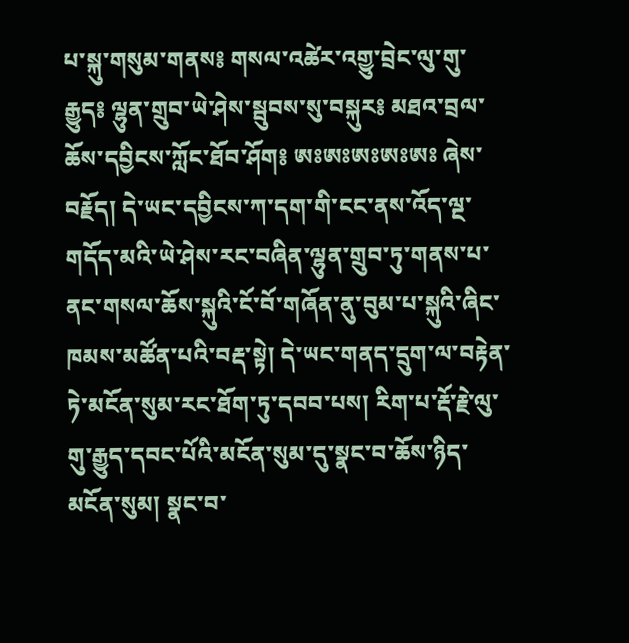པ་སྐུ་གསུམ་གནས༔ གསལ་འཚེར་འགྱུ་བྲེང་ལུ་གུ་རྒྱུད༔ ལྷུན་གྲུབ་ཡེ་ཤེས་སྦུབས་སུ་བསྐུར༔ མཐའ་བྲལ་ཆོས་དབྱིངས་ཀློང་ཐོབ་ཤོག༔ ཨཿཨཿཨཿཨཿཨཿ ཞེས་བརྗོད། དེ་ཡང་དབྱིངས་ཀ་དག་གི་ངང་ནས་འོད་ལྔ་གདོད་མའི་ཡེ་ཤེས་རང་བཞིན་ལྷུན་གྲུབ་ཏུ་གནས་པ་ནང་གསལ་ཆོས་སྐུའི་ངོ་བོ་གཞོན་ནུ་བུམ་པ་སྐུའི་ཞིང་ཁམས་མཚོན་པའི་བརྡ་སྟེ། དེ་ཡང་གནད་དྲུག་ལ་བརྟེན་ཏེ་མངོན་སུམ་རང་ཐོག་ཏུ་དབབ་པས། རིག་པ་རྡོ་རྗེ་ལུ་གུ་རྒྱུད་དབང་པོའི་མངོན་སུམ་དུ་སྣང་བ་ཆོས་ཉིད་མངོན་སུམ། སྣང་བ་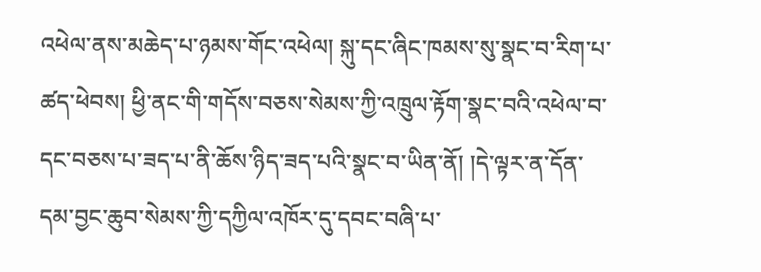འཕེལ་ནས་མཆེད་པ་ཉམས་གོང་འཕེལ། སྐུ་དང་ཞིང་ཁམས་སུ་སྣང་བ་རིག་པ་ཚད་ཕེབས། ཕྱི་ནང་གི་གདོས་བཅས་སེམས་ཀྱི་འཁྲུལ་རྟོག་སྣང་བའི་འཕེལ་བ་དང་བཅས་པ་ཟད་པ་ནི་ཆོས་ཉིད་ཟད་པའི་སྣང་བ་ཡིན་ནོ། །དེ་ལྟར་ན་དོན་དམ་བྱང་ཆུབ་སེམས་ཀྱི་དཀྱིལ་འཁོར་དུ་དབང་བཞི་པ་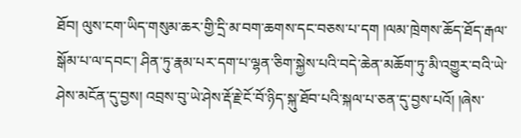ཐོབ། ལུས་ངག་ཡིད་གསུམ་ཆར་གྱི་དྲི་མ་བག་ཆགས་དང་བཅས་པ་དག །ལམ་ཁྲེགས་ཆོད་ཐོད་རྒལ་སྒོམ་པ་ལ་དབང་། ཤིན་ཏུ་རྣམ་པར་དག་པ་ལྷན་ཅིག་སྐྱེས་པའི་བདེ་ཆེན་མཆོག་ཏུ་མི་འགྱུར་བའི་ཡེ་ཤེས་མངོན་དུ་བྱས། འབྲས་བུ་ཡེ་ཤེས་རྡོ་རྗེ་ངོ་བོ་ཉིད་སྐུ་ཐོབ་པའི་སྐལ་པ་ཅན་དུ་བྱས་པའོ། །ཞེས་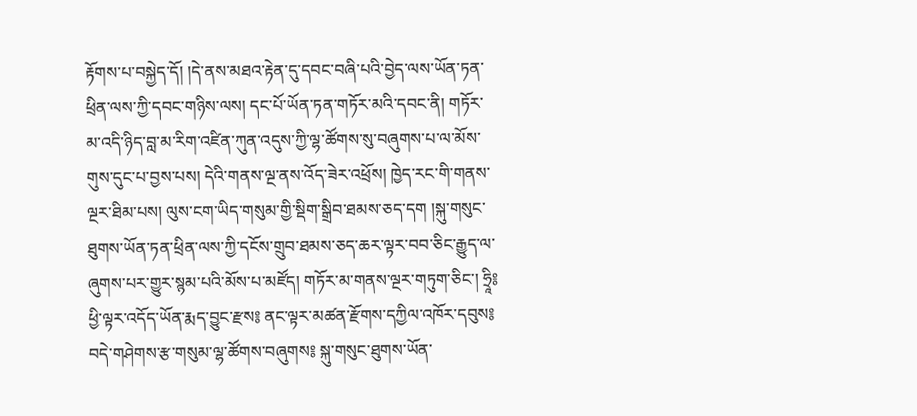རྟོགས་པ་བསྐྱེད་དོ། །དེ་ནས་མཐའ་རྟེན་དུ་དབང་བཞི་པའི་བྱེད་ལས་ཡོན་ཏན་ཕྲིན་ལས་ཀྱི་དབང་གཉིས་ལས། དང་པོ་ཡོན་ཏན་གཏོར་མའི་དབང་ནི། གཏོར་མ་འདི་ཉིད་བླ་མ་རིག་འཛིན་ཀུན་འདུས་ཀྱི་ལྷ་ཚོགས་སུ་བཞུགས་པ་ལ་མོས་གུས་དུང་པ་བྱས་པས། དེའི་གནས་ལྔ་ནས་འོད་ཟེར་འཕྲོས། ཁྱེད་རང་གི་གནས་ལྔར་ཐིམ་པས། ལུས་ངག་ཡིད་གསུམ་གྱི་སྡིག་སྒྲིབ་ཐམས་ཅད་དག །སྐུ་གསུང་ཐུགས་ཡོན་ཏན་ཕྲིན་ལས་ཀྱི་དངོས་གྲུབ་ཐམས་ཅད་ཆར་ལྟར་བབ་ཅིང་རྒྱུད་ལ་ཞུགས་པར་གྱུར་སྙམ་པའི་མོས་པ་མཛོད། གཏོར་མ་གནས་ལྔར་གཏུག་ཅིང་། ཧྲཱི༔ ཕྱི་ལྟར་འདོད་ཡོན་རྨད་བྱུང་རྫས༔ ནང་ལྟར་མཚན་རྫོགས་དཀྱིལ་འཁོར་དབུས༔ བདེ་གཤེགས་རྩ་གསུམ་ལྷ་ཚོགས་བཞུགས༔ སྐུ་གསུང་ཐུགས་ཡོན་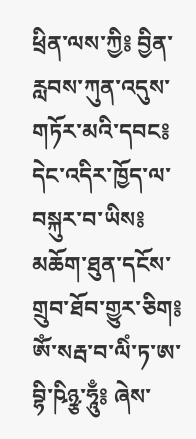ཕྲིན་ལས་ཀྱི༔ བྱིན་རླབས་ཀུན་འདུས་གཏོར་མའི་དབང༔ དེང་འདིར་ཁྱོད་ལ་བསྐུར་བ་ཡིས༔ མཆོག་ཐུན་དངོས་གྲུབ་ཐོབ་གྱུར་ཅིག༔ ཨོཾ་སརྦ་བ་ལིཾ་ཏ་ཨ་བྷི་ཥིཉྩ་ཧཱུྃ༔ ཞེས་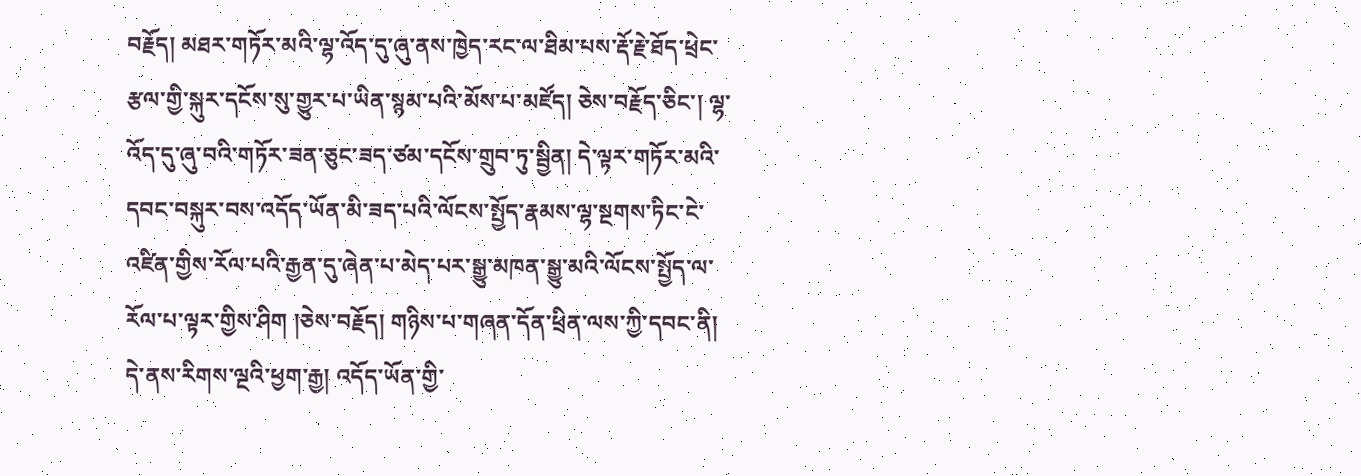བརྗོད། མཐར་གཏོར་མའི་ལྷ་འོད་དུ་ཞུ་ནས་ཁྱེད་རང་ལ་ཐིམ་པས་རྡོ་རྗེ་ཐོད་ཕྲེང་རྩལ་གྱི་སྐུར་དངོས་སུ་གྱུར་པ་ཡིན་སྙམ་པའི་མོས་པ་མཛོད། ཅེས་བརྗོད་ཅིང་། ལྷ་འོད་དུ་ཞུ་བའི་གཏོར་ཟན་ཅུང་ཟད་ཙམ་དངོས་གྲུབ་ཏུ་སྦྱིན། དེ་ལྟར་གཏོར་མའི་དབང་བསྐུར་བས་འདོད་ཡོན་མི་ཟད་པའི་ལོངས་སྤྱོད་རྣམས་ལྷ་སྔགས་ཏིང་ངེ་འཛིན་གྱིས་རོལ་པའི་རྒྱན་དུ་ཞེན་པ་མེད་པར་སྒྱུ་མཁན་སྒྱུ་མའི་ལོངས་སྤྱོད་ལ་རོལ་པ་ལྟར་གྱིས་ཤིག །ཅེས་བརྗོད། གཉིས་པ་གཞན་དོན་ཕྲིན་ལས་ཀྱི་དབང་ནི། དེ་ནས་རིགས་ལྔའི་ཕྱག་རྒྱ། འདོད་ཡོན་གྱི་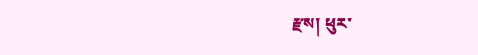རྫས། ཕུར་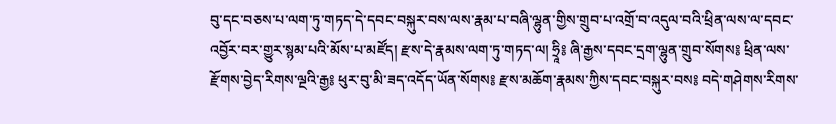བུ་དང་བཅས་པ་ལག་ཏུ་གཏད་དེ་དབང་བསྐུར་བས་ལས་རྣམ་པ་བཞི་ལྷུན་གྱིས་གྲུབ་པ་འགྲོ་བ་འདུལ་བའི་ཕྲིན་ལས་ལ་དབང་འབྱོར་བར་གྱུར་སྙམ་པའི་མོས་པ་མཛོད། རྫས་དེ་རྣམས་ལག་ཏུ་གཏད་ལ། ཧྲཱི༔ ཞི་རྒྱས་དབང་དྲག་ལྷུན་གྲུབ་སོགས༔ ཕྲིན་ལས་རྫོགས་བྱེད་རིགས་ལྔའི་རྒྱ༔ ཕུར་བུ་མི་ཟད་འདོད་ཡོན་སོགས༔ རྫས་མཆོག་རྣམས་ཀྱིས་དབང་བསྐུར་བས༔ བདེ་གཤེགས་རིགས་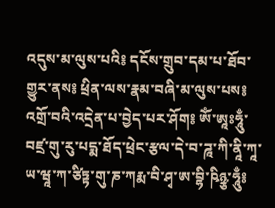འདུས་མ་ལུས་པའི༔ དངོས་གྲུབ་དམ་པ་ཐོབ་གྱུར་ནས༔ ཕྲིན་ལས་རྣམ་བཞི་མ་ལུས་པས༔ འགྲོ་བའི་འདྲེན་པ་བྱེད་པར་ཤོག༔ ཨོཾ་ཨཱཿཧཱུྃ་བཛྲ་གུ་རུ་པདྨ་ཐོད་ཕྲེང་རྩལ་དེ་བ་ཌཱ་ཀི་ནཱི་ཀཱ་ཡ་ཝཱ་ཀ་ཙིཏྟ་གུ་ཎ་ཀརྨ་བི་ཤྭ་ཨ་བྷི་ཥིཉྩ་ཧཱུྃ༔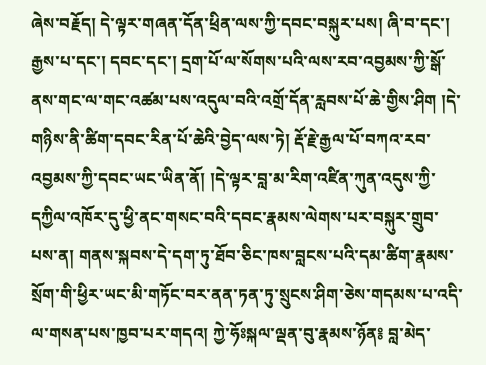ཞེས་བརྗོད། དེ་ལྟར་གཞན་དོན་ཕྲིན་ལས་ཀྱི་དབང་བསྐུར་པས། ཞི་བ་དང་། རྒྱས་པ་དང་། དབང་དང་། དྲག་པོ་ལ་སོགས་པའི་ལས་རབ་འབྱམས་ཀྱི་སྒོ་ནས་གང་ལ་གང་འཚམ་པས་འདུལ་བའི་འགྲོ་དོན་རླབས་པོ་ཆེ་གྱིས་ཤིག །དེ་གཉིས་ནི་ཚིག་དབང་རིན་པོ་ཆེའི་བྱེད་ལས་ཏེ། རྡོ་རྗེ་རྒྱལ་པོ་བཀའ་རབ་འབྱམས་ཀྱི་དབང་ཡང་ཡིན་ནོ། །དེ་ལྟར་བླ་མ་རིག་འཛིན་ཀུན་འདུས་ཀྱི་དཀྱིལ་འཁོར་དུ་ཕྱི་ནང་གསང་བའི་དབང་རྣམས་ལེགས་པར་བསྐུར་གྲུབ་པས་ན། གནས་སྐབས་དེ་དག་ཏུ་ཐོབ་ཅིང་ཁས་བླངས་པའི་དམ་ཚིག་རྣམས་སྲོག་གི་ཕྱིར་ཡང་མི་གཏོང་བར་ནན་ཏན་ཏུ་སྲུངས་ཤིག་ཅེས་གདམས་པ་འདི་ལ་གསན་པས་ཁྱབ་པར་གདའ། ཀྱེ་ཧོཿསྐལ་ལྡན་བུ་རྣམས་ཉོན༔ བླ་མེད་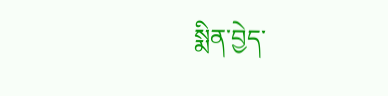སྨིན་བྱེད་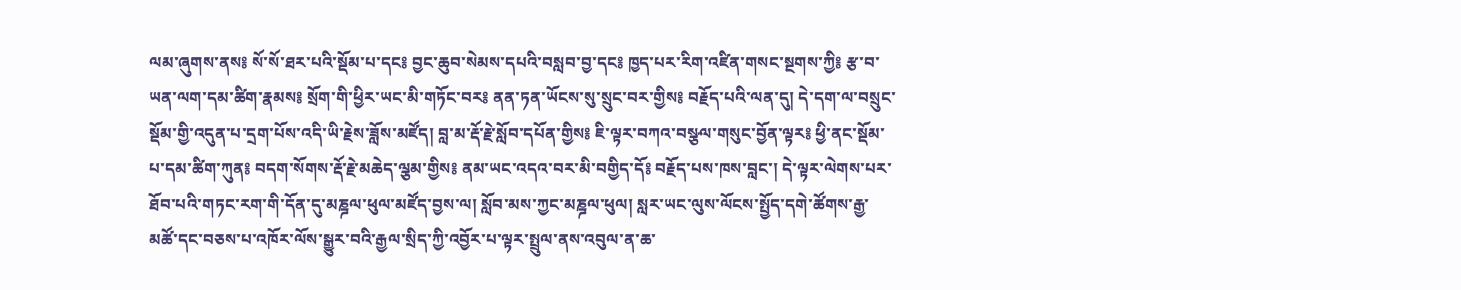ལམ་ཞུགས་ནས༔ སོ་སོ་ཐར་པའི་སྡོམ་པ་དང༔ བྱང་ཆུབ་སེམས་དཔའི་བསླབ་བྱ་དང༔ ཁྱད་པར་རིག་འཛིན་གསང་སྔགས་ཀྱི༔ རྩ་བ་ཡན་ལག་དམ་ཚིག་རྣམས༔ སྲོག་གི་ཕྱིར་ཡང་མི་གཏོང་བར༔ ནན་ཏན་ཡོངས་སུ་སྲུང་བར་གྱིས༔ བརྗོད་པའི་ལན་དུ། དེ་དག་ལ་བསྲུང་སྡོམ་གྱི་འདུན་པ་དྲག་པོས་འདི་ཡི་རྗེས་ཟློས་མཛོད། བླ་མ་རྡོ་རྗེ་སློབ་དཔོན་གྱིས༔ ཇི་ལྟར་བཀའ་བསྩལ་གསུང་བྱོན་ལྟར༔ ཕྱི་ནང་སྡོམ་པ་དམ་ཚིག་ཀུན༔ བདག་སོགས་རྡོ་རྗེ་མཆེད་ལྕམ་གྱིས༔ ནམ་ཡང་འདའ་བར་མི་བགྱིད་དོ༔ བརྗོད་པས་ཁས་བླང་། དེ་ལྟར་ལེགས་པར་ཐོབ་པའི་གཏང་རག་གི་དོན་དུ་མཎྜལ་ཕུལ་མཛོད་བྱས་ལ། སློབ་མས་ཀྱང་མཎྜལ་ཕུལ། སླར་ཡང་ལུས་ལོངས་སྤྱོད་དགེ་ཚོགས་རྒྱ་མཚོ་དང་བཅས་པ་འཁོར་ལོས་སྒྱུར་བའི་རྒྱལ་སྲིད་ཀྱི་འབྱོར་པ་ལྟར་སྤྲུལ་ནས་འབུལ་ན་ཆ་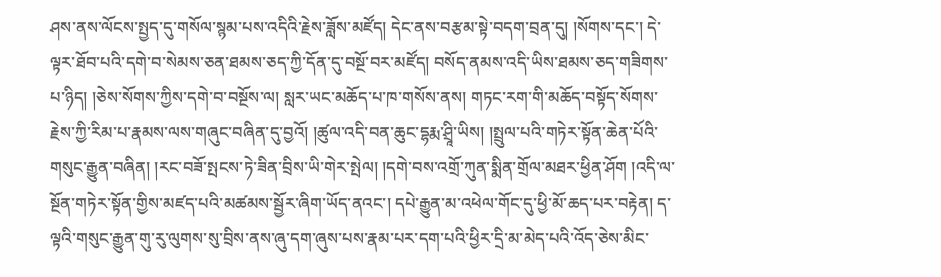ཤས་ནས་ལོངས་སྤྱད་དུ་གསོལ་སྙམ་པས་འདིའི་རྗེས་ཟློས་མཛོད། དེང་ནས་བརྩམ་སྟེ་བདག་བྲན་དུ། །སོགས་དང་། དེ་ལྟར་ཐོབ་པའི་དགེ་བ་སེམས་ཅན་ཐམས་ཅད་ཀྱི་དོན་དུ་བསྔོ་བར་མཛོད། བསོད་ནམས་འདི་ཡིས་ཐམས་ཅད་གཟིགས་པ་ཉིད། །ཅེས་སོགས་ཀྱིས་དགེ་བ་བསྔོས་ལ། སླར་ཡང་མཆོད་པ་ཁ་གསོས་ནས། གཏང་རག་གི་མཆོད་བསྟོད་སོགས་རྗེས་ཀྱི་རིམ་པ་རྣམས་ལས་གཞུང་བཞིན་དུ་བྱའོ། །ཚུལ་འདི་བན་ཆུང་དྷརྨ་ཤྲཱི་ཡིས། །སྤྲུལ་པའི་གཏེར་སྟོན་ཆེན་པོའི་གསུང་རྒྱུན་བཞིན། །རང་བཟོ་སྤངས་ཏེ་ཟིན་བྲིས་ཡི་གེར་སྤེལ། །དགེ་བས་འགྲོ་ཀུན་སྨིན་གྲོལ་མཐར་ཕྱིན་ཤོག །འདི་ལ་སྔོན་གཏེར་སྟོན་གྱིས་མཛད་པའི་མཚམས་སྦྱོར་ཞིག་ཡོད་ནའང་། དཔེ་རྒྱུན་མ་འཕེལ་གོང་དུ་ཕྱི་མོ་ཆད་པར་བརྟེན། ད་ལྟའི་གསུང་རྒྱུན་གུ་རུ་ལུགས་སུ་བྲིས་ནས་ཞུ་དག་ཞུས་པས་རྣམ་པར་དག་པའི་ཕྱིར་དྲི་མ་མེད་པའི་འོད་ཅེས་མིང་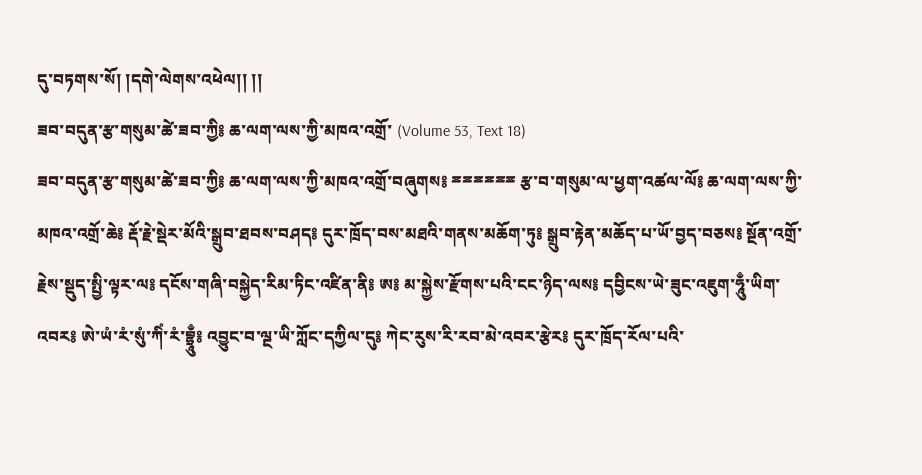དུ་བཏགས་སོ། །དགེ་ལེགས་འཕེལ།། །།
ཟབ་བདུན་རྩ་གསུམ་ཚེ་ཟབ་ཀྱི༔ ཆ་ལག་ལས་ཀྱི་མཁའ་འགྲོ་ (Volume 53, Text 18)
ཟབ་བདུན་རྩ་གསུམ་ཚེ་ཟབ་ཀྱི༔ ཆ་ལག་ལས་ཀྱི་མཁའ་འགྲོ་བཞུགས༔ ྈྈྈྈྈྈ རྩ་བ་གསུམ་ལ་ཕྱག་འཚལ་ལོ༔ ཆ་ལག་ལས་ཀྱི་མཁའ་འགྲོ་ཆེ༔ རྡོ་རྗེ་སྡེར་མོའི་སྒྲུབ་ཐབས་བཤད༔ དུར་ཁྲོད་བས་མཐའི་གནས་མཆོག་ཏུ༔ སྒྲུབ་རྟེན་མཆོད་པ་ཡོ་བྱད་བཅས༔ སྔོན་འགྲོ་རྗེས་སྡུད་སྤྱི་ལྟར་ལ༔ དངོས་གཞི་བསྐྱེད་རིམ་ཏིང་འཛིན་ནི༔ ཨ༔ མ་སྐྱེས་རྫོགས་པའི་ངང་ཉིད་ལས༔ དབྱིངས་ཡེ་ཟུང་འཇུག་ཧཱུྃ་ཡིག་འབར༔ ཨེ་ཡཾ་རཾ་སུཾ་ཀིཾ་རཾ་བྷྲཱུྃ༔ འབྱུང་བ་ལྔ་ཡི་ཀློང་དཀྱིལ་དུ༔ ཀེང་རུས་རི་རབ་མེ་འབར་རྩེར༔ དུར་ཁྲོད་རོལ་པའི་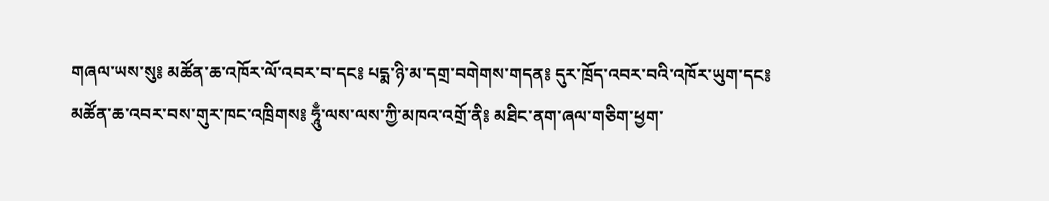གཞལ་ཡས་སུ༔ མཚོན་ཆ་འཁོར་ལོ་འབར་བ་དང༔ པདྨ་ཉི་མ་དགྲ་བགེགས་གདན༔ དུར་ཁྲོད་འབར་བའི་འཁོར་ཡུག་དང༔ མཚོན་ཆ་འབར་བས་གུར་ཁང་འཁྲིགས༔ ཧཱུྃ་ལས་ལས་ཀྱི་མཁའ་འགྲོ་ནི༔ མཐིང་ནག་ཞལ་གཅིག་ཕྱག་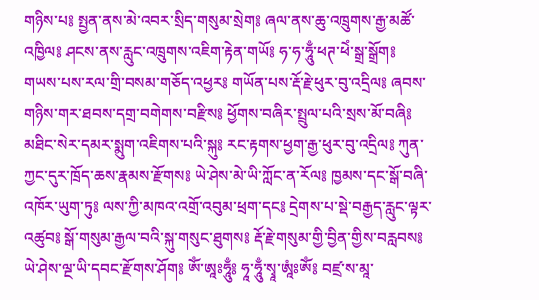གཉིས་པ༔ སྤྱན་ནས་མེ་འབར་སྲིད་གསུམ་སྲེག༔ ཞལ་ནས་ཆུ་འཁྲུགས་རྒྱ་མཚོ་འཁྱིལ༔ ཤངས་ནས་རླུང་འཁྲུགས་འཇིག་རྟེན་གཡོ༔ ཧ་ཧ་ཧཱུྃ་ཕཊ་ཕེཾ་སྒྲ་སྒྲོག༔ གཡས་པས་རལ་གྲི་བསམ་གཅོད་འཕྱར༔ གཡོན་པས་རྡོ་རྗེ་ཕུར་བུ་འདྲིལ༔ ཞབས་གཉིས་གར་ཐབས་དགྲ་བགེགས་བརྫིས༔ ཕྱོགས་བཞིར་སྤྲུལ་པའི་སྲས་མོ་བཞི༔ མཐིང་སེར་དམར་སྨུག་འཇིགས་པའི་སྐུ༔ རང་རྟགས་ཕྱག་རྒྱ་ཕུར་བུ་འདྲིལ༔ ཀུན་ཀྱང་དུར་ཁྲོད་ཆས་རྣམས་རྫོགས༔ ཡེ་ཤེས་མེ་ཡི་ཀློང་ན་རོལ༔ ཁྱམས་དང་སྒོ་བཞི་འཁོར་ཡུག་ཏུ༔ ལས་ཀྱི་མཁའ་འགྲོ་འབུམ་ཕྲག་དང༔ དྲེགས་པ་སྡེ་བརྒྱད་རླུང་ལྟར་འཚུབ༔ སྒོ་གསུམ་རྒྱལ་བའི་སྐུ་གསུང་ཐུགས༔ རྡོ་རྗེ་གསུམ་གྱི་བྱིན་གྱིས་བརླབས༔ ཡེ་ཤེས་ལྔ་ཡི་དབང་རྫོགས་ཤོག༔ ཨོཾ་ཨཱཿཧཱུྃ༔ ཧཱ་ཧཱུྃ་སྭཱ་ཨཱཾཿཨོཾ༔ བཛྲ་ས་མཱ་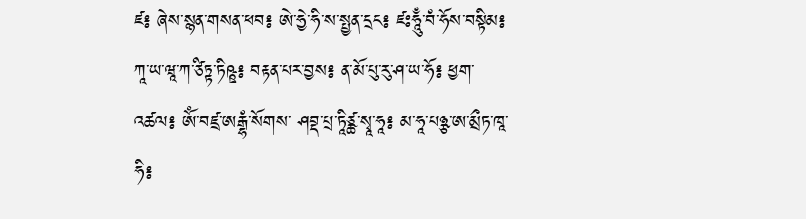ཛ༔ ཞེས་སྙན་གསན་ཕབ༔ ཨེ་ཧྱེ་ཧི་ས་སྤྱན་དྲང༔ ཛཿཧཱུྃ་བཾ་ཧོས་བསྟིམ༔ ཀཱ་ཡ་ཝཱ་ཀ་ཙིཏྟ་ཏིཥྛ༔ བརྟན་པར་བྱས༔ ན་མོ་པུ་རུ་ཤ་ཡ་ཧོ༔ ཕྱག་འཚལ༔ ཨོཾ་བཛྲ་ཨརྒྷཾ་སོགས་ ཤབྡ་པྲ་ཏཱིཙྪ་སྭཱ་ཧཱ༔ མ་ཧཱ་པཉྩ་ཨ་མྲྀཏ་ཁཱ་ཧི༔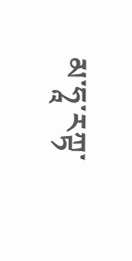མ་ཧཱ་རཀྟ་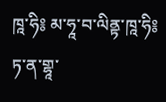ཁཱ་ཧི༔ མ་ཧཱ་བ་ལིནྟ་ཁཱ་ཧི༔ ཏ་ན་གྷཱ་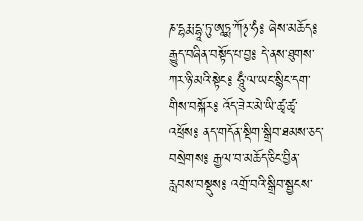ཎ་དྷརྨ་དྷཱ་ཏུ་ཨཱཏྨ་ཀོ྅་ཧཾ༔ ཞེས་མཆོད༔ རྒྱུད་བཞིན་བསྟོད་པ་བྱ༔ དེ་ནས་ཐུགས་ཀར་ཉི་མའི་སྟེང༔ ཧཱུྃ་ལ་ཡང་སྙིང་དག་གིས་བསྐོར༔ འོད་ཟེར་མེ་ཡི་ཚྭ་ཚྭ་འཕྲོས༔ ནད་གདོན་སྡིག་སྒྲིབ་ཐམས་ཅད་བསྲེགས༔ རྒྱལ་བ་མཆོད་ཅིང་བྱིན་རླབས་བསྡུས༔ འགྲོ་བའི་སྒྲིབ་སྦྱངས་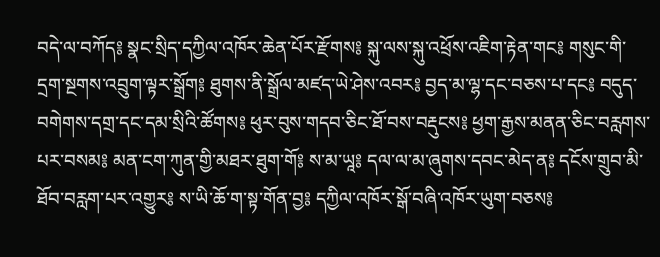བདེ་ལ་བཀོད༔ སྣང་སྲིད་དཀྱིལ་འཁོར་ཆེན་པོར་རྫོགས༔ སྐུ་ལས་སྐུ་འཕྲོས་འཇིག་རྟེན་གང༔ གསུང་གི་དྲག་སྔགས་འབྲུག་ལྟར་སྒྲོག༔ ཐུགས་ནི་སྒྲོལ་མཛད་ཡེ་ཤེས་འབར༔ བྱད་མ་ལྷ་དང་བཅས་པ་དང༔ བདུད་བགེགས་དགྲ་དང་དམ་སྲིའི་ཚོགས༔ ཕུར་བུས་གདབ་ཅིང་ཐོ་བས་བརྡུངས༔ ཕྱག་རྒྱས་མནན་ཅིང་བརླགས་པར་བསམ༔ མན་ངག་ཀུན་གྱི་མཐར་ཐུག་གོ༔ ས་མ་ཡཱ༔ དལ་ལ་མ་ཞུགས་དབང་མེད་ན༔ དངོས་གྲུབ་མི་ཐོབ་བརླག་པར་འགྱུར༔ ས་ཡི་ཆོ་ག་སྟ་གོན་བྱ༔ དཀྱིལ་འཁོར་སྒོ་བཞི་འཁོར་ཡུག་བཅས༔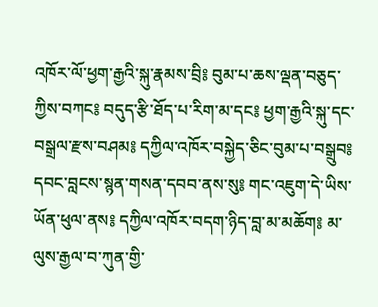འཁོར་ལོ་ཕྱག་རྒྱའི་སྐུ་རྣམས་བྲི༔ བུམ་པ་ཆས་ལྡན་བཅུད་ཀྱིས་བཀང༔ བདུད་རྩི་ཐོད་པ་རིག་མ་དང༔ ཕྱག་རྒྱའི་སྐུ་དང་བསྒྲལ་རྫས་བཤམ༔ དཀྱིལ་འཁོར་བསྐྱེད་ཅིང་བུམ་པ་བསྒྲུབ༔ དབང་བླངས་སྙན་གསན་དབབ་ནས་སུ༔ གང་འཇུག་དེ་ཡིས་ཡོན་ཕུལ་ནས༔ དཀྱིལ་འཁོར་བདག་ཉིད་བླ་མ་མཆོག༔ མ་ལུས་རྒྱལ་བ་ཀུན་གྱི་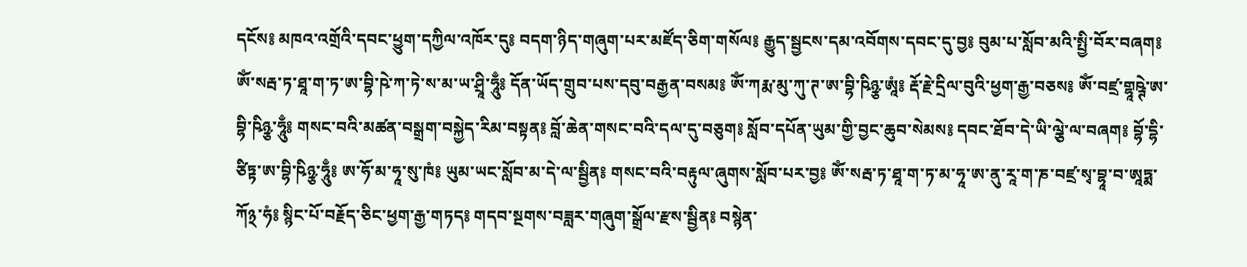དངོས༔ མཁའ་འགྲོའི་དབང་ཕྱུག་དཀྱིལ་འཁོར་དུ༔ བདག་ཉིད་གཞུག་པར་མཛོད་ཅིག་གསོལ༔ རྒྱུད་སྦྱངས་དམ་འབོགས་དབང་དུ་བྱ༔ བུམ་པ་སློབ་མའི་སྤྱི་བོར་བཞག༔ ཨོཾ་སརྦ་ཏ་ཐཱ་ག་ཏ་ཨ་བྷི་ཥེ་ཀ་ཏེ་ས་མ་ཡ་ཤྲཱི་ཧཱུྃ༔ དོན་ཡོད་གྲུབ་པས་དབུ་བརྒྱན་བསམ༔ ཨོཾ་ཀརྨ་མུ་ཀུ་ཊ་ཨ་བྷི་ཥིཉྩ་ཨཱཾ༔ རྡོ་རྗེ་དྲིལ་བུའི་ཕྱག་རྒྱ་བཅས༔ ཨོཾ་བཛྲ་གྷཱཥྚེ་ཨ་བྷི་ཥིཉྩ་ཧཱུྃ༔ གསང་བའི་མཚན་བསྒྲག་བསྐྱེད་རིམ་བསྟན༔ བློ་ཆེན་གསང་བའི་དལ་དུ་བཅུག༔ སློབ་དཔོན་ཡུམ་གྱི་བྱང་ཆུབ་སེམས༔ དབང་ཐོབ་དེ་ཡི་ལྕེ་ལ་བཞག༔ བྷོ་དྷི་ཙིཏྟ་ཨ་བྷི་ཥིཉྩ་ཧཱུྃ༔ ཨ་ཧོ་མ་ཧཱ་སུ་ཁཾ༔ ཡུམ་ཡང་སློབ་མ་དེ་ལ་སྦྱིན༔ གསང་བའི་བརྟུལ་ཞུགས་སློབ་པར་བྱ༔ ཨོཾ་སརྦ་ཏ་ཐཱ་ག་ཏ་མ་ཧཱ་ཨ་ནུ་རཱ་ག་ཎ་བཛྲ་སྭ་བྷཱ་བ་ཨཱཏྨ་ཀོ྅་ཧཾ༔ སྙིང་པོ་བརྗོད་ཅིང་ཕྱག་རྒྱ་གཏད༔ གདབ་སྔགས་བཟླར་གཞུག་སྒྲོལ་རྫས་སྦྱིན༔ བསྙེན་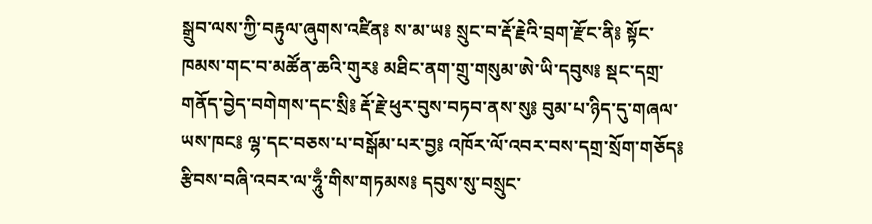སྒྲུབ་ལས་ཀྱི་བརྟུལ་ཞུགས་འཛིན༔ ས་མ་ཡ༔ སྲུང་བ་རྡོ་རྗེའི་བྲག་རྫོང་ནི༔ སྟོང་ཁམས་གང་བ་མཚོན་ཆའི་གུར༔ མཐིང་ནག་གྲུ་གསུམ་ཨེ་ཡི་དབུས༔ སྡང་དགྲ་གནོད་བྱེད་བགེགས་དང་སྲི༔ རྡོ་རྗེ་ཕུར་བུས་བཏབ་ནས་སུ༔ བུམ་པ་ཉིད་དུ་གཞལ་ཡས་ཁང༔ ལྷ་དང་བཅས་པ་བསྒོམ་པར་བྱ༔ འཁོར་ལོ་འབར་བས་དགྲ་སྲོག་གཅོད༔ རྩིབས་བཞི་འབར་ལ་ཧཱུྃ་གིས་གཏམས༔ དབུས་སུ་བསྲུང་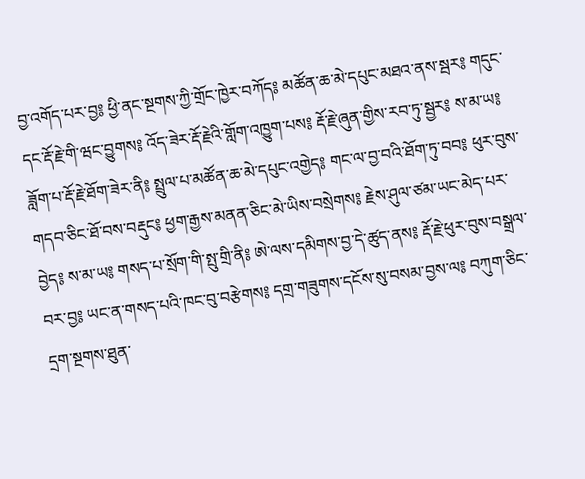བྱ་འགོད་པར་བྱ༔ ཕྱི་ནང་སྔགས་ཀྱི་གྲོང་ཁྱེར་བཀོད༔ མཚོན་ཆ་མེ་དཔུང་མཐའ་ནས་སྦར༔ གདུང་དང་རྡོ་རྗེ་གི་ཝང་བྱུགས༔ འོད་ཟེར་རྡོ་རྗེའི་གློག་འཁྱུག་པས༔ རྡོ་རྗེ་ཞུན་གྱིས་རབ་ཏུ་སྦྱར༔ ས་མ་ཡ༔ ཟློག་པ་རྡོ་རྗེ་ཐོག་ཟེར་ནི༔ སྤྲུལ་པ་མཚོན་ཆ་མེ་དཔུང་འགྱེད༔ གང་ལ་བྱ་བའི་ཐོག་ཏུ་བབ༔ ཕུར་བུས་གདབ་ཅིང་ཐོ་བས་བརྡུང༔ ཕྱག་རྒྱས་མནན་ཅིང་མེ་ཡིས་བསྲེགས༔ རྗེས་ཤུལ་ཙམ་ཡང་མེད་པར་བྱེད༔ ས་མ་ཡ༔ གསད་པ་སྲོག་གི་སྤུ་གྲི་ནི༔ ཨེ་ལས་དམིགས་བྱ་དེ་ཚུད་ནས༔ རྡོ་རྗེ་ཕུར་བུས་བསྒྲལ་བར་བྱ༔ ཡང་ན་གསད་པའི་ཁང་བུ་བརྩེགས༔ དགྲ་གཟུགས་དངོས་སུ་བསམ་བྱས་ལ༔ བཀུག་ཅིང་དྲག་སྔགས་ཐུན་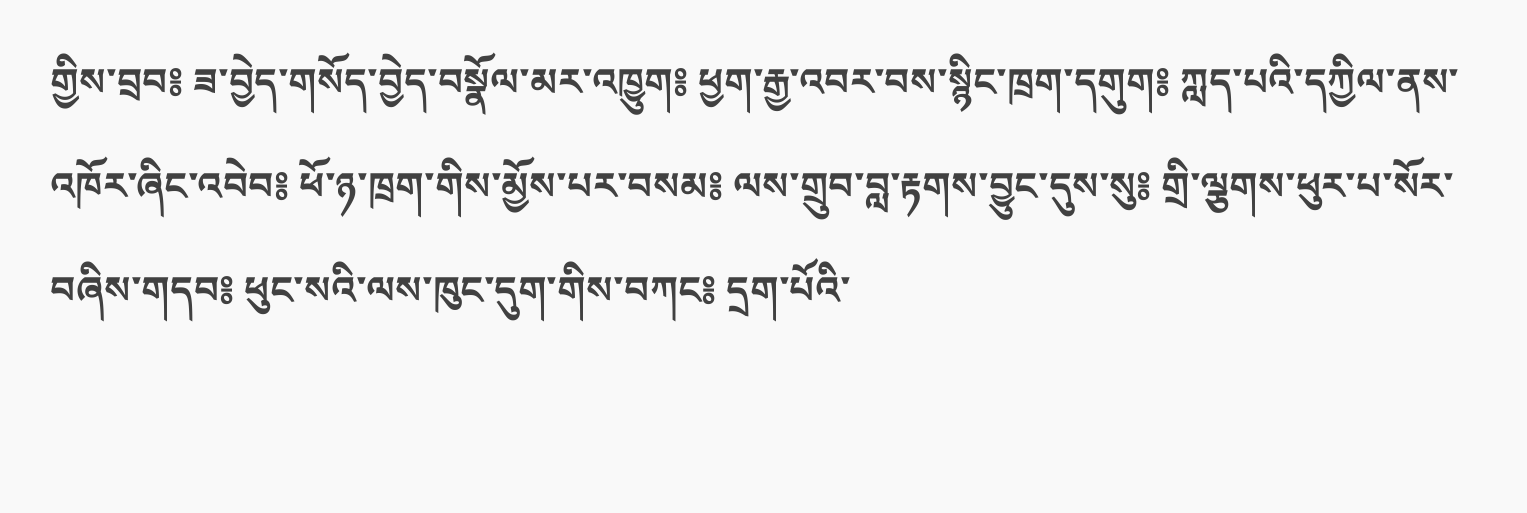གྱིས་བྲབ༔ ཟ་བྱེད་གསོད་བྱེད་བསྣོལ་མར་འཁྱུག༔ ཕྱག་རྒྱ་འབར་བས་སྙིང་ཁྲག་དགུག༔ ཀླད་པའི་དཀྱིལ་ནས་འཁོར་ཞིང་འབེབ༔ ཕོ་ཉ་ཁྲག་གིས་མྱོས་པར་བསམ༔ ལས་གྲུབ་བླ་རྟགས་བྱུང་དུས་སུ༔ གྲི་ལྕགས་ཕུར་པ་སོར་བཞིས་གདབ༔ ཕུང་སའི་ལས་ཁུང་དུག་གིས་བཀང༔ དྲག་པོའི་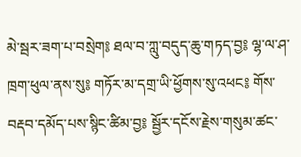མེ་སྦར་ཟག་པ་བསྲེག༔ ཐལ་བ་ཀླུ་བདུད་ཆུ་གཏད་བྱ༔ ལྷ་ལ་ཤ་ཁྲག་ཕུལ་ནས་སུ༔ གཏོར་མ་དགྲ་ཡི་ཕྱོགས་སུ་འཕང༔ གོས་བརྡབ་དམོད་པས་སྙིང་ཚིམ་བྱ༔ སྦྱོར་དངོས་རྗེས་གསུམ་ཚང་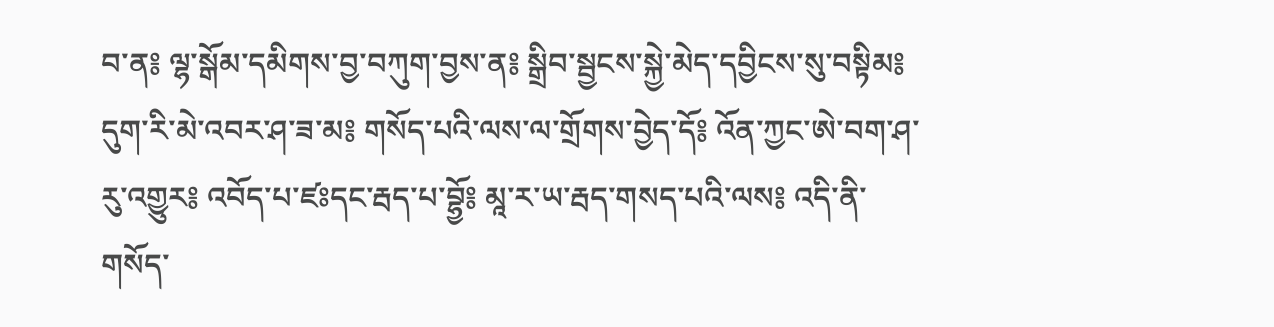བ་ན༔ ལྷ་སྒོམ་དམིགས་བྱ་བཀུག་བྱས་ན༔ སྒྲིབ་སྦྱངས་སྐྱེ་མེད་དབྱིངས་སུ་བསྟིམ༔ དུག་རི་མེ་འབར་ཤ་ཟ་མ༔ གསོད་པའི་ལས་ལ་གྲོགས་བྱེད་དོ༔ འོན་ཀྱང་ཨེ་བག་ཤ་རུ་འགྱུར༔ འབོད་པ་ཛཿདང་རྦད་པ་བྷྱོ༔ མཱ་ར་ཡ་རྦད་གསད་པའི་ལས༔ འདི་ནི་གསོད་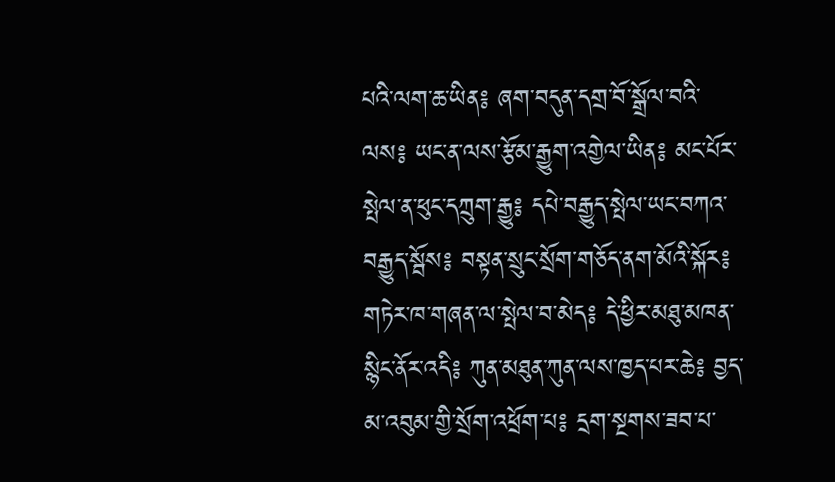པའི་ལག་ཆ་ཡིན༔ ཞག་བདུན་དགྲ་བོ་སྒྲོལ་བའི་ལས༔ ཡང་ན་ལས་རྩོམ་རྒྱུག་འགྱེལ་ཡིན༔ མང་པོར་སྤེལ་ན་ཕུང་དཀྲུག་རྒྱུ༔ དཔེ་བརྒྱུད་སྤེལ་ཡང་བཀའ་བརྒྱུད་སྦོས༔ བསྟན་སྲུང་སྲོག་གཅོད་ནག་མོའི་སྐོར༔ གཏེར་ཁ་གཞན་ལ་སྤེལ་བ་མེད༔ དེ་ཕྱིར་མཐུ་མཁན་སྙིང་ནོར་འདི༔ ཀུན་མཐུན་ཀུན་ལས་ཁྱད་པར་ཆེ༔ བྱད་མ་འབུམ་གྱི་སྲོག་འཕྲོག་པ༔ དྲག་སྔགས་ཟབ་པ་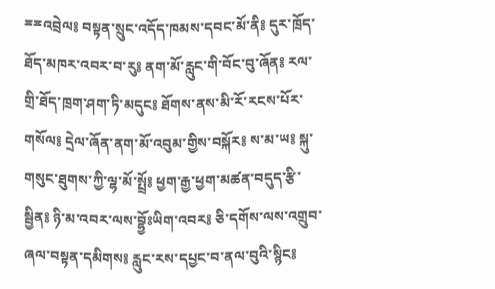ྈྈའབྲེལ༔ བསྟན་སྲུང་འདོད་ཁམས་དབང་མོ་ནི༔ དུར་ཁྲོད་ཐོད་མཁར་འབར་བ་རུ༔ ནག་མོ་རླུང་གི་བོང་བུ་ཞོན༔ རལ་གྲི་ཐོད་ཁྲག་ཤག་ཏི་མདུང༔ ཐོགས་ནས་མི་རོ་རངས་པོར་གསོལ༔ དྲེལ་ཞོན་ནག་མོ་འབུམ་གྱིས་བསྐོར༔ ས་མ་ཡ༔ སྐུ་གསུང་ཐུགས་ཀྱི་ལྷ་མོ་སྤྲོ༔ ཕྱག་རྒྱ་ཕྱག་མཚན་བདུད་རྩི་སྦྱིན༔ ཉི་མ་འབར་ལས་བྷྱོཿཡིག་འབར༔ ཅི་དགོས་ལས་འགྲུབ་ཞལ་བསྟན་དམིགས༔ རླུང་རས་དཔྱང་བ་ནལ་བུའི་སྙིང༔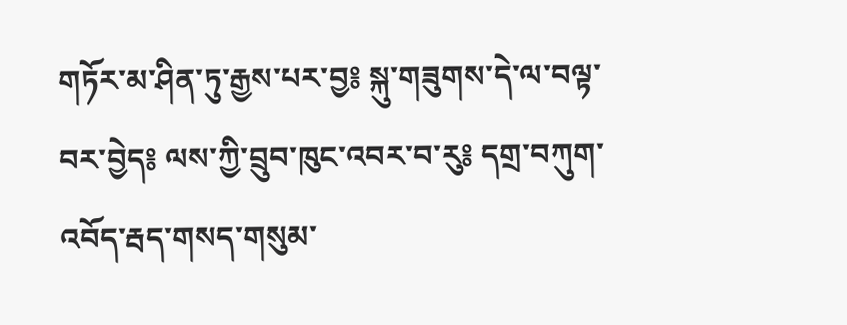གཏོར་མ་ཤིན་ཏུ་རྒྱས་པར་བྱ༔ སྐུ་གཟུགས་དེ་ལ་བལྟ་བར་བྱེད༔ ལས་ཀྱི་བྲུབ་ཁུང་འབར་བ་རུ༔ དགྲ་བཀུག་འབོད་རྦད་གསད་གསུམ་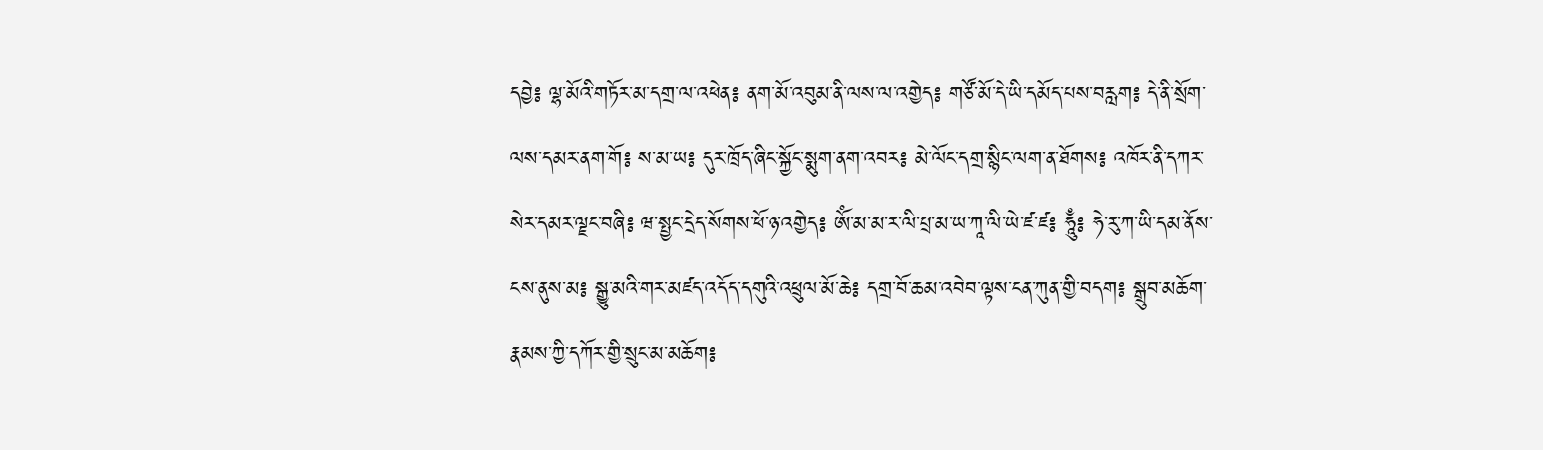དབྱེ༔ ལྷ་མོའི་གཏོར་མ་དགྲ་ལ་འཕེན༔ ནག་མོ་འབུམ་ནི་ལས་ལ་འགྱེད༔ གཙོ་མོ་དེ་ཡི་དམོད་པས་བརླག༔ དེ་ནི་སྲོག་ལས་དམར་ནག་གོ༔ ས་མ་ཡ༔ དུར་ཁྲོད་ཞིང་སྐྱོང་སྨུག་ནག་འབར༔ མེ་ལོང་དགྲ་སྙིང་ལག་ན་ཐོགས༔ འཁོར་ནི་དཀར་སེར་དམར་ལྗང་བཞི༔ ཝ་སྤྱང་དྲེད་སོགས་ཕོ་ཉ་འགྱེད༔ ཨོཾ་མ་མ་ར་ལི་པྲ་མ་ཡ་ཀཱ་ལི་ཡེ་ཛ་ཛ༔ ཧཱུྃ༔ ཧེ་རུ་ཀ་ཡི་དམ་ནོས་ངས་ནུས་མ༔ སྒྱུ་མའི་གར་མཛད་འདོད་དགུའི་འཕྲུལ་མོ་ཆེ༔ དགྲ་བོ་ཆམ་འབེབ་ལྟས་ངན་ཀུན་གྱི་བདག༔ སྒྲུབ་མཆོག་རྣམས་ཀྱི་དཀོར་གྱི་སྲུང་མ་མཆོག༔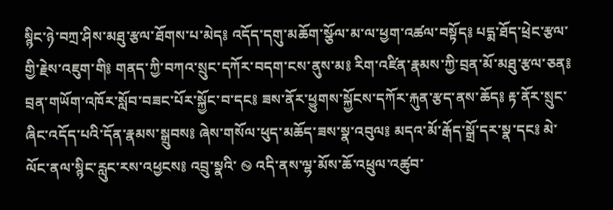སྙིང་ཉེ་བཀྲ་ཤིས་མཐུ་རྩལ་ཐོགས་པ་མེད༔ འདོད་དགུ་མཆོག་སྩོལ་མ་ལ་ཕྱག་འཚལ་བསྟོད༔ པདྨ་ཐོད་ཕྲེང་རྩལ་གྱི་རྗེས་འཇུག་གི༔ གནད་ཀྱི་བཀའ་སྲུང་དཀོར་བདག་ངས་ནུས་མ༔ རིག་འཛིན་རྣམས་ཀྱི་བྲན་མོ་མཐུ་རྩལ་ཅན༔ བྲན་གཡོག་འཁོར་སློབ་བཟང་པོར་སྐྱོང་བ་དང༔ ཟས་ནོར་ཕྱུགས་སྐྱོངས་དཀོར་རྐུན་རྩད་ནས་ཆོད༔ རྟ་ནོར་སྲུང་ཞིང་འདོད་པའི་དོན་རྣམས་སྒྲུབས༔ ཞེས་གསོལ་ཕུད་མཆོད་ཟས་སྣ་འབུལ༔ མདའ་མོ་རྒོད་སྒྲོ་དར་སྣ་དང༔ མེ་ལོང་ནལ་སྙིང་རླུང་རས་འཕྱངས༔ འབྲུ་སྣའི་ ࿊ འདི་ནས་ལྷ་མོས་ཆོ་འཕྲུལ་འཚུབ་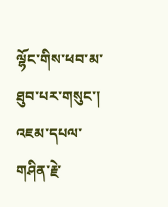ལྷོང་གིས་ཕབ་མ་ཐུབ་པར་གསུང་།
འཇམ་དཔལ་གཤིན་རྗེ་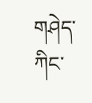གཤེད་ཀིང་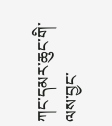ཀང་དམར་ཆུང་གི་ལས་བྱང་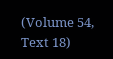(Volume 54, Text 18)